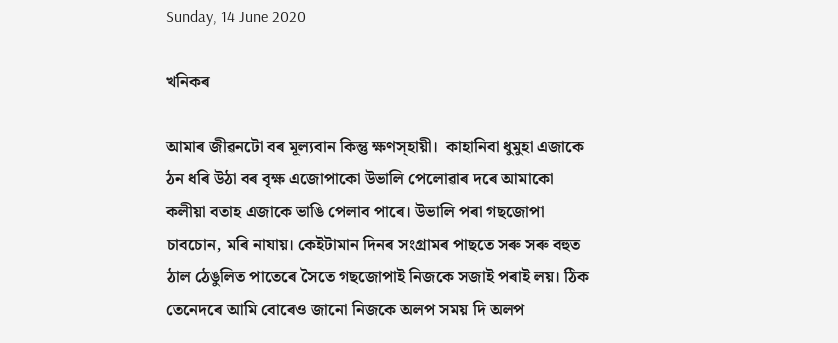Sunday, 14 June 2020

খনিকৰ

আমাৰ জীৱনটো বৰ মূল্যবান কিন্তু ক্ষণস্হায়ী।  কাহানিবা ধুমুহা এজাকে  ঠন ধৰি উঠা বৰ বৃক্ষ এজোপাকো উভালি পেলোৱাৰ দৰে আমাকো কলীয়া বতাহ এজাকে ভাঙি পেলাব পাৰে। উভালি পৰা গছজোপা চাবচোন, মৰি নাযায়। কেইটামান দিনৰ সংগ্ৰামৰ পাছতে সৰু সৰু বহুত ঠাল ঠেঙুলিত পাতেৰে সৈতে গছজোপাই নিজকে সজাই পৰাই লয়। ঠিক তেনেদৰে আমি বোৰেও জানো নিজকে অলপ সময় দি অলপ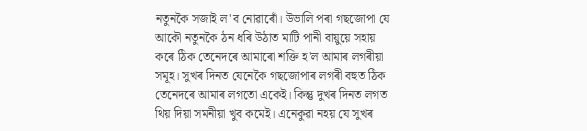নতুনকৈ সজাই ল'ব নোৱাৰোঁ। উভালি পৰা গছজোপা যে আকৌ নতুনকৈ ঠন ধৰি উঠাত মাটি পানী বায়ুয়ে সহায় কৰে ঠিক তেনেদৰে আমাৰো শক্তি হ'ল আমাৰ লগৰীয়া সমূহ। সুখৰ দিনত যেনেকৈ গছজোপাৰ লগৰী বহুত ঠিক তেনেদৰে আমাৰ লগতো একেই। কিন্তু দুখৰ দিনত লগত থিয় দিয়া সমনীয়া খুব কমেই। এনেকুৱা নহয় যে সুখৰ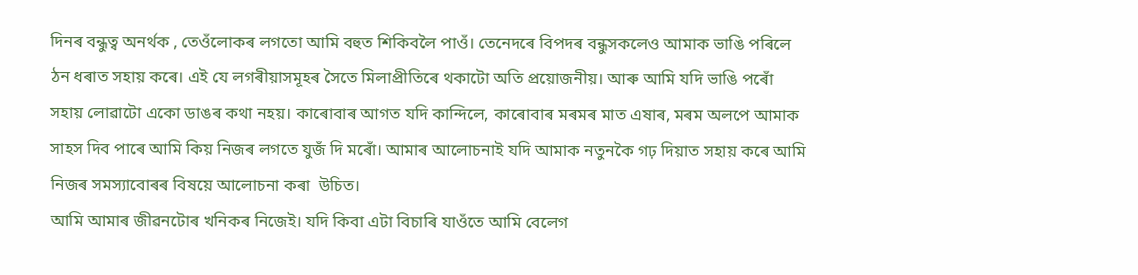দিনৰ বন্ধুত্ব অনৰ্থক , তেওঁলোকৰ লগতো আমি বহুত শিকিবলৈ পাওঁ। তেনেদৰে বিপদৰ বন্ধুসকলেও আমাক ভাঙি পৰিলে ঠন ধৰাত সহায় কৰে। এই যে লগৰীয়াসমূহৰ সৈতে মিলাপ্ৰীতিৰে থকাটো অতি প্ৰয়োজনীয়। আৰু আমি যদি ভাঙি পৰোঁ সহায় লোৱাটো একো ডাঙৰ কথা নহয়। কাৰোবাৰ আগত যদি কান্দিলে, কাৰোবাৰ মৰমৰ মাত এষাৰ, মৰম অলপে আমাক সাহস দিব পাৰে আমি কিয় নিজৰ লগতে যুজঁ দি মৰোঁ। আমাৰ আলোচনাই যদি আমাক নতুনকৈ গঢ় দিয়াত সহায় কৰে আমি নিজৰ সমস্যাবোৰৰ বিষয়ে আলোচনা কৰা  উচিত।
আমি আমাৰ জীৱনটোৰ খনিকৰ নিজেই। যদি কিবা এটা বিচাৰি যাওঁতে আমি বেলেগ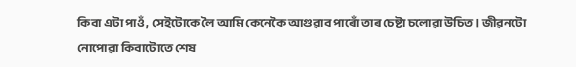কিবা এটা পাওঁ , সেইটোকে লৈ আমি কেনেকৈ আগুৱাব পাৰোঁ তাৰ চেষ্টা চলোৱা উচিত। জীৱনটো নোপোৱা কিবাটোতে শেষ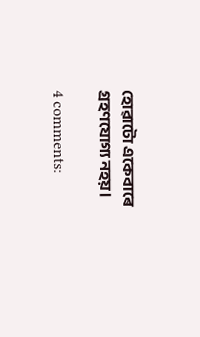হোৱাটো একেবাৰে গ্ৰহণযোগ্য নহয়।

4 comments: